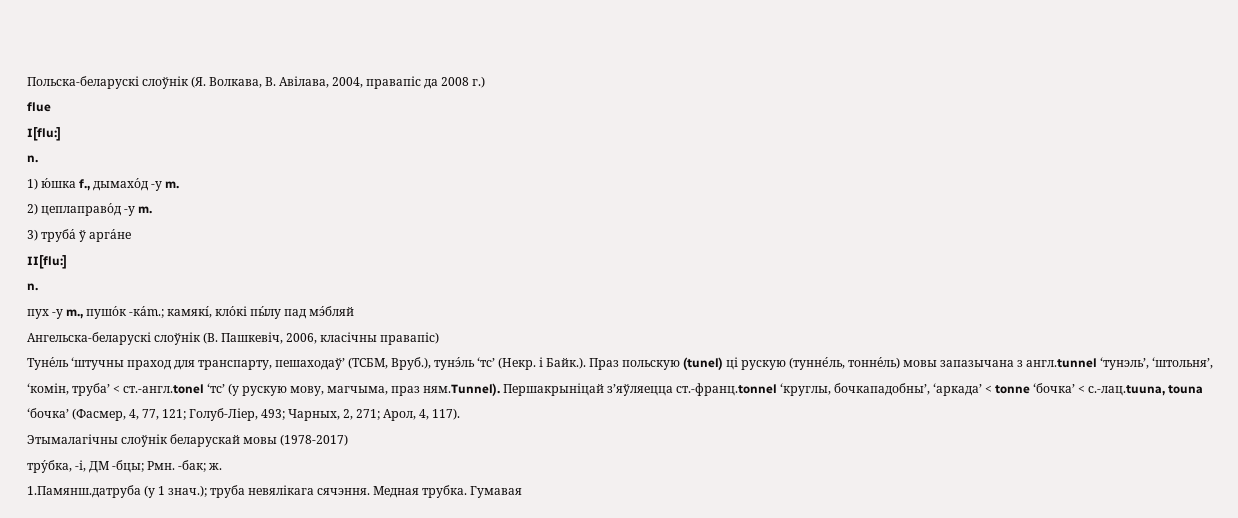Польска-беларускі слоўнік (Я. Волкава, В. Авілава, 2004, правапіс да 2008 г.)
flue
I[flu:]
n.
1) ю́шка f., дымахо́д -у m.
2) цеплаправо́д -у m.
3) труба́ ў арга́не
II[flu:]
n.
пух -у m., пушо́к -ка́m.; камякі́, кло́кі пы́лу пад мэ́бляй
Ангельска-беларускі слоўнік (В. Пашкевіч, 2006, класічны правапіс)
Туне́ль ‘штучны праход для транспарту, пешаходаў’ (ТСБМ, Вруб.), тунэ́ль ‘тс’ (Некр. і Байк.). Праз польскую (tunel) ці рускую (тунне́ль, тонне́ль) мовы запазычана з англ.tunnel ‘тунэль’, ‘штольня’, ‘комін, труба’ < ст.-англ.tonel ‘тс’ (у рускую мову, магчыма, праз ням.Tunnel). Першакрыніцай з’яўляецца ст.-франц.tonnel ‘круглы, бочкападобны’, ‘аркада’ < tonne ‘бочка’ < с.-лац.tuuna, touna ‘бочка’ (Фасмер, 4, 77, 121; Голуб-Ліер, 493; Чарных, 2, 271; Арол, 4, 117).
Этымалагічны слоўнік беларускай мовы (1978-2017)
тру́бка, ‑і, ДМ ‑бцы; Рмн. ‑бак; ж.
1.Памянш.датруба (у 1 знач.); труба невялікага сячэння. Медная трубка. Гумавая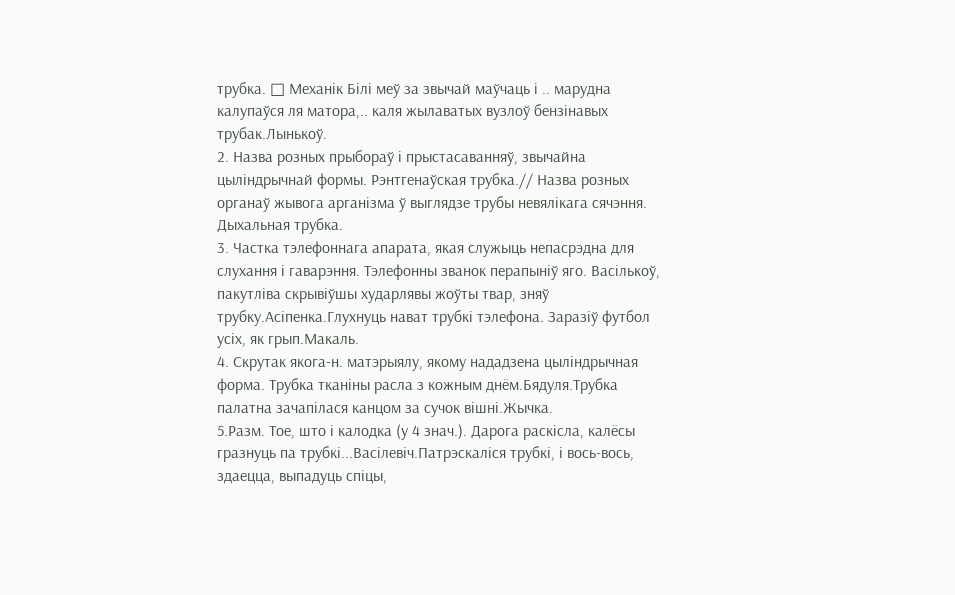трубка. □ Механік Білі меў за звычай маўчаць і .. марудна калупаўся ля матора,.. каля жылаватых вузлоў бензінавых трубак.Лынькоў.
2. Назва розных прыбораў і прыстасаванняў, звычайна цыліндрычнай формы. Рэнтгенаўская трубка.// Назва розных органаў жывога арганізма ў выглядзе трубы невялікага сячэння. Дыхальная трубка.
3. Частка тэлефоннага апарата, якая служыць непасрэдна для слухання і гаварэння. Тэлефонны званок перапыніў яго. Васількоў, пакутліва скрывіўшы хударлявы жоўты твар, зняў трубку.Асіпенка.Глухнуць нават трубкі тэлефона. Заразіў футбол усіх, як грып.Макаль.
4. Скрутак якога‑н. матэрыялу, якому нададзена цыліндрычная форма. Трубка тканіны расла з кожным днём.Бядуля.Трубка палатна зачапілася канцом за сучок вішні.Жычка.
5.Разм. Тое, што і калодка (у 4 знач.). Дарога раскісла, калёсы гразнуць па трубкі...Васілевіч.Патрэскаліся трубкі, і вось-вось, здаецца, выпадуць спіцы,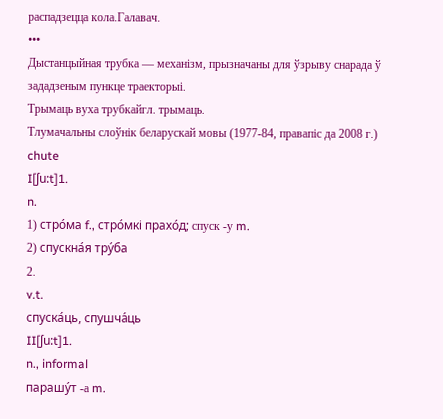распадзецца кола.Галавач.
•••
Дыстанцыйная трубка — механізм, прызначаны для ўзрыву снарада ў зададзеным пункце траекторыі.
Трымаць вуха трубкайгл. трымаць.
Тлумачальны слоўнік беларускай мовы (1977-84, правапіс да 2008 г.)
chute
I[ʃu:t]1.
n.
1) стро́ма f., стро́мкі прахо́д; спуск -у m.
2) спускна́я тру́ба
2.
v.t.
спуска́ць, спушча́ць
II[ʃu:t]1.
n., informal
парашу́т -а m.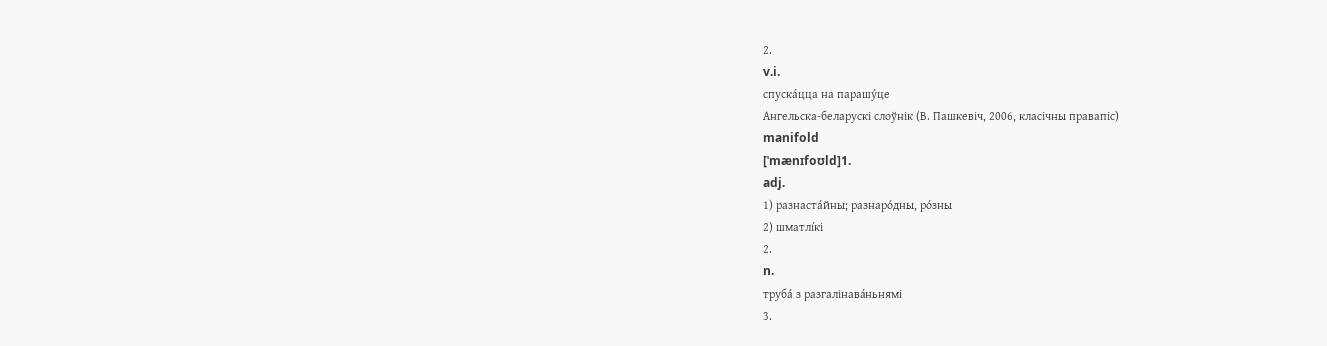2.
v.i.
спуска́цца на парашу́це
Ангельска-беларускі слоўнік (В. Пашкевіч, 2006, класічны правапіс)
manifold
[ˈmænɪfoʊld]1.
adj.
1) разнаста́йны; разнаро́дны, ро́зны
2) шматлі́кі
2.
n.
труба́ з разгалінава́ньнямі
3.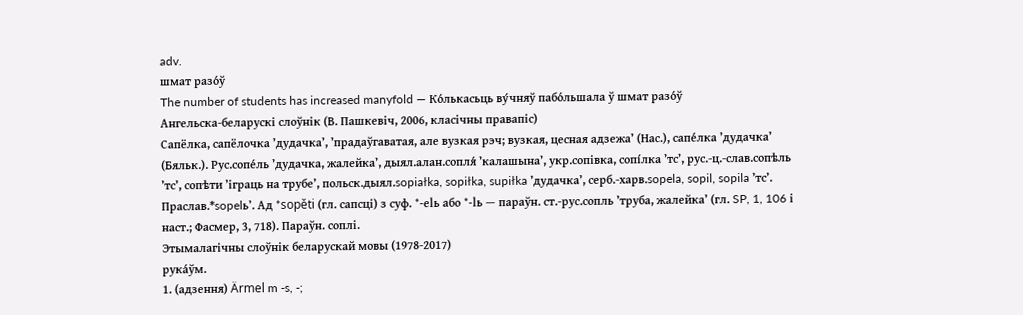adv.
шмат разо́ў
The number of students has increased manyfold — Ко́лькасьць ву́чняў пабо́льшала ў шмат разо́ў
Ангельска-беларускі слоўнік (В. Пашкевіч, 2006, класічны правапіс)
Сапёлка, сапёлочка ’дудачка’, ’прадаўгаватая, але вузкая рэч; вузкая, цесная адзежа’ (Нас.), сапе́лка ’дудачка’ (Бяльк.). Рус.сопе́ль ’дудачка, жалейка’, дыял.алан.сопля́ ’калашына’, укр.сопівка, сопі́лка ’тс’, рус.-ц.-слав.сопѣль ’тс’, сопѣти ’іграць на трубе’, польск.дыял.sopiałka, sopiłka, supiłka ’дудачка’, серб.-харв.sopela, sopil, sopila ’тс’. Праслав.*sopelьʼ. Ад *sopěti (гл. сапсці) з суф. *‑elь або *‑lь — параўн. ст.-рус.сопль ’труба, жалейка’ (гл. SP, 1, 106 і наст.; Фасмер, 3, 718). Параўн. соплі.
Этымалагічны слоўнік беларускай мовы (1978-2017)
рука́ўм.
1. (адзення) Ärmel m -s, -;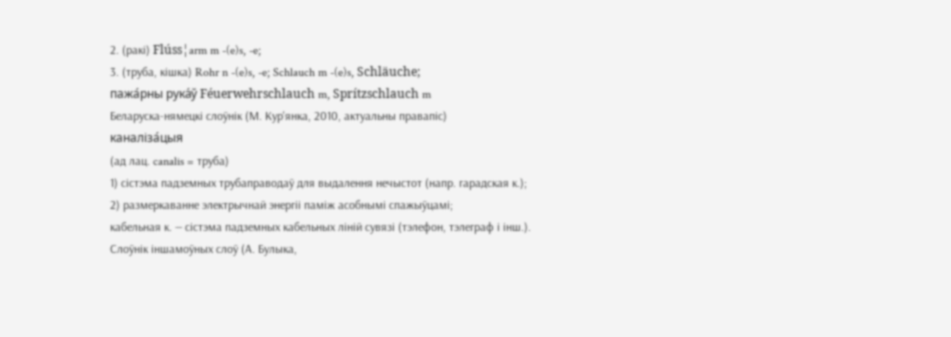2. (ракі) Flúss¦arm m -(e)s, -e;
3. (труба, кішка) Rohr n -(e)s, -e; Schlauch m -(e)s, Schläuche;
пажа́рны рука́ў Féuerwehrschlauch m, Sprítzschlauch m
Беларуска-нямецкі слоўнік (М. Кур'янка, 2010, актуальны правапіс)
каналіза́цыя
(ад лац. canalis = труба)
1) сістэма падземных трубаправодаў для выдалення нечыстот (напр. гарадская к.);
2) размеркаванне электрычнай энергіі паміж асобнымі спажыўцамі;
кабельная к. — сістэма падземных кабельных ліній сувязі (тэлефон, тэлеграф і інш.).
Слоўнік іншамоўных слоў (А. Булыка,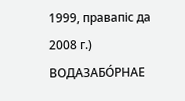1999, правапіс да 2008 г.)
ВОДАЗАБО́РНАЕ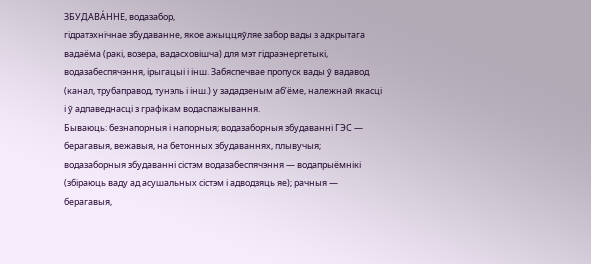ЗБУДАВА́ННЕ, водазабор,
гідратэхнічнае збудаванне, якое ажыццяўляе забор вады з адкрытага вадаёма (ракі, возера, вадасховішча) для мэт гідраэнергетыкі, водазабеспячэння, ірыгацыі і інш. Забяспечвае пропуск вады ў вадавод (канал, трубаправод, тунэль і інш.) у зададзеным аб’ёме, належнай якасці і ў адпаведнасці з графікам водаспажывання.
Бываюць: безнапорныя і напорныя; водазаборныя збудаванні ГЭС — берагавыя, вежавыя, на бетонных збудаваннях, плывучыя; водазаборныя збудаванні сістэм водазабеспячэння — водапрыёмнікі (збіраюць ваду ад асушальных сістэм і адводзяць яе); рачныя — берагавыя,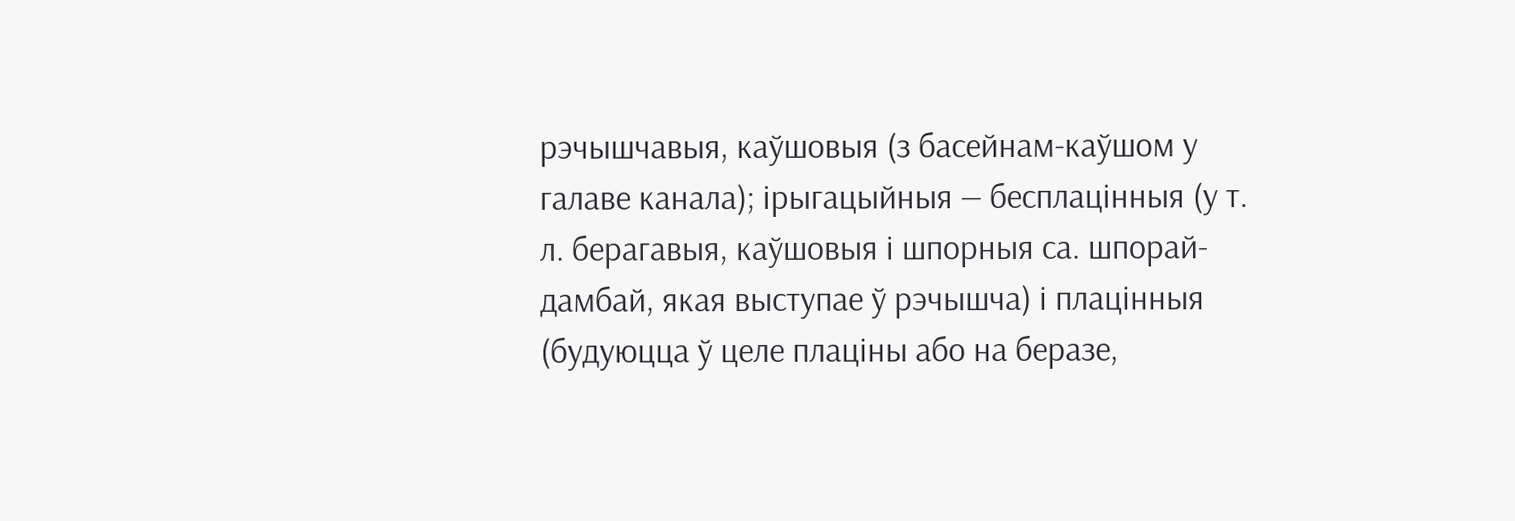рэчышчавыя, каўшовыя (з басейнам-каўшом у галаве канала); ірыгацыйныя — бесплацінныя (у т. л. берагавыя, каўшовыя і шпорныя са. шпорай-дамбай, якая выступае ў рэчышча) і плацінныя (будуюцца ў целе плаціны або на беразе,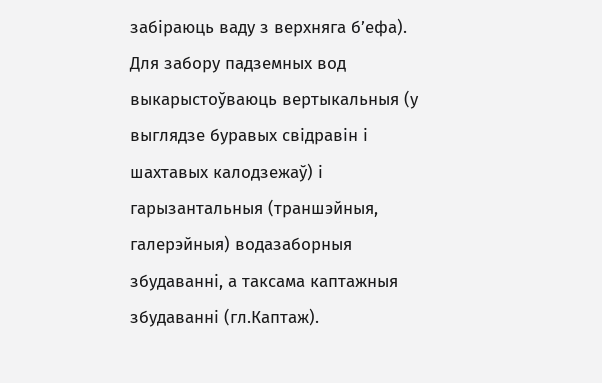забіраюць ваду з верхняга б’ефа). Для забору падземных вод выкарыстоўваюць вертыкальныя (у выглядзе буравых свідравін і шахтавых калодзежаў) і гарызантальныя (траншэйныя, галерэйныя) водазаборныя збудаванні, а таксама каптажныя збудаванні (гл.Каптаж).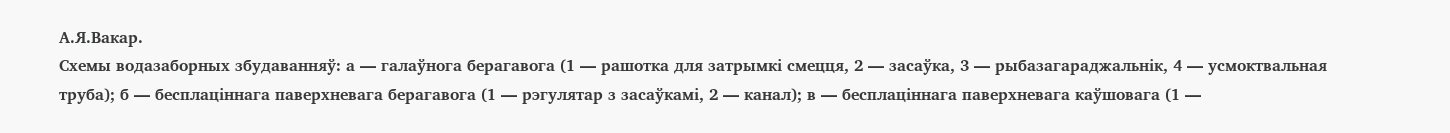А.Я.Вакар.
Схемы водазаборных збудаванняў: а — галаўнога берагавога (1 — рашотка для затрымкі смецця, 2 — засаўка, 3 — рыбазагараджальнік, 4 — усмоктвальная труба); б — бесплаціннага паверхневага берагавога (1 — рэгулятар з засаўкамі, 2 — канал); в — бесплаціннага паверхневага каўшовага (1 —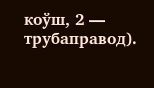коўш, 2 — трубаправод).